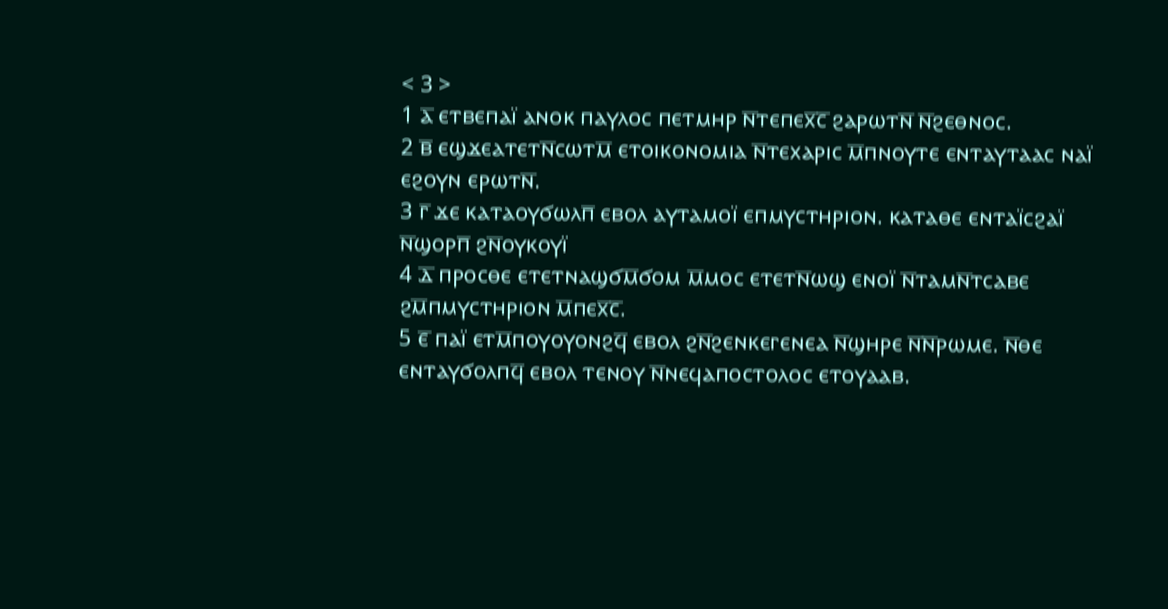< 3 >
1 ⲁ̅ ⲉⲧⲃⲉⲡⲁⲓ̈ ⲁⲛⲟⲕ ⲡⲁⲩⲗⲟⲥ ⲡⲉⲧⲙⲏⲣ ⲛ̅ⲧⲉⲡⲉⲭ̅ⲥ̅ ϩⲁⲣⲱⲧⲛ̅ ⲛ̅ϩⲉⲑⲛⲟⲥ.
2 ⲃ̅ ⲉϣϫⲉⲁⲧⲉⲧⲛ̅ⲥⲱⲧⲙ̅ ⲉⲧⲟⲓⲕⲟⲛⲟⲙⲓⲁ ⲛ̅ⲧⲉⲭⲁⲣⲓⲥ ⲙ̅ⲡⲛⲟⲩⲧⲉ ⲉⲛⲧⲁⲩⲧⲁⲁⲥ ⲛⲁⲓ̈ ⲉϩⲟⲩⲛ ⲉⲣⲱⲧⲛ̅.
3 ⲅ̅ ϫⲉ ⲕⲁⲧⲁⲟⲩϭⲱⲗⲡ̅ ⲉⲃⲟⲗ ⲁⲩⲧⲁⲙⲟⲓ̈ ⲉⲡⲙⲩⲥⲧⲏⲣⲓⲟⲛ. ⲕⲁⲧⲁⲑⲉ ⲉⲛⲧⲁⲓ̈ⲥϩⲁⲓ̈ ⲛ̅ϣⲟⲣⲡ̅ ϩⲛ̅ⲟⲩⲕⲟⲩⲓ̈
4 ⲇ̅ ⲡⲣⲟⲥⲑⲉ ⲉⲧⲉⲧⲛⲁϣϭⲙ̅ϭⲟⲙ ⲙ̅ⲙⲟⲥ ⲉⲧⲉⲧⲛ̅ⲱϣ ⲉⲛⲟⲓ̈ ⲛ̅ⲧⲁⲙⲛ̅ⲧⲥⲁⲃⲉ ϩⲙ̅ⲡⲙⲩⲥⲧⲏⲣⲓⲟⲛ ⲙ̅ⲡⲉⲭ̅ⲥ̅.
5 ⲉ̅ ⲡⲁⲓ̈ ⲉⲧⲙ̅ⲡⲟⲩⲟⲩⲟⲛϩϥ̅ ⲉⲃⲟⲗ ϩⲛ̅ϩⲉⲛⲕⲉⲅⲉⲛⲉⲁ ⲛ̅ϣⲏⲣⲉ ⲛ̅ⲛ̅ⲣⲱⲙⲉ. ⲛ̅ⲑⲉ ⲉⲛⲧⲁⲩϭⲟⲗⲡϥ̅ ⲉⲃⲟⲗ ⲧⲉⲛⲟⲩ ⲛ̅ⲛⲉϥⲁⲡⲟⲥⲧⲟⲗⲟⲥ ⲉⲧⲟⲩⲁⲁⲃ.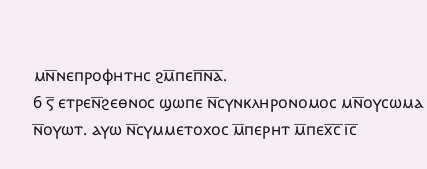ⲙⲛ̅ⲛⲉⲡⲣⲟⲫⲏⲧⲏⲥ ϩⲙ̅ⲡⲉⲡ̅ⲛ̅ⲁ̅.
6 ⲋ̅ ⲉⲧⲣⲉⲛ̅ϩⲉⲑⲛⲟⲥ ϣⲱⲡⲉ ⲛ̅ⲥⲩⲛⲕⲗⲏⲣⲟⲛⲟⲙⲟⲥ ⲙⲛ̅ⲟⲩⲥⲱⲙⲁ ⲛ̅ⲟⲩⲱⲧ. ⲁⲩⲱ ⲛ̅ⲥⲩⲙⲙⲉⲧⲟⲭⲟⲥ ⲙ̅ⲡⲉⲣⲏⲧ ⲙ̅ⲡⲉⲭ̅ⲥ̅ ⲓ̅ⲥ̅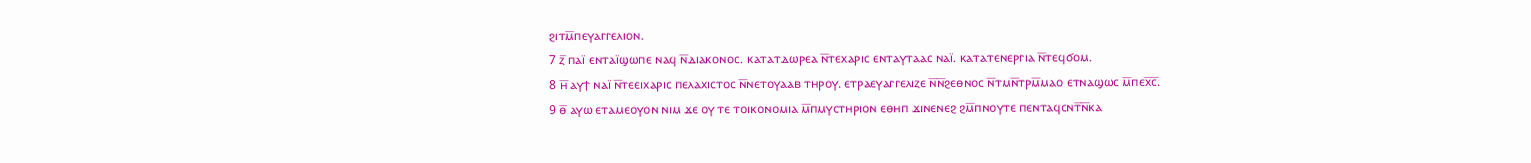ϩⲓⲧⲙ̅ⲡⲉⲩⲁⲅⲅⲉⲗⲓⲟⲛ.
7 ⲍ̅ ⲡⲁⲓ̈ ⲉⲛⲧⲁⲓ̈ϣⲱⲡⲉ ⲛⲁϥ ⲛ̅ⲇⲓⲁⲕⲟⲛⲟⲥ. ⲕⲁⲧⲁⲧⲇⲱⲣⲉⲁ ⲛ̅ⲧⲉⲭⲁⲣⲓⲥ ⲉⲛⲧⲁⲩⲧⲁⲁⲥ ⲛⲁⲓ̈. ⲕⲁⲧⲁⲧⲉⲛⲉⲣⲅⲓⲁ ⲛ̅ⲧⲉϥϭⲟⲙ.
8 ⲏ̅ ⲁⲩϯ ⲛⲁⲓ̈ ⲛ̅ⲧⲉⲉⲓⲭⲁⲣⲓⲥ ⲡⲉⲗⲁⲭⲓⲥⲧⲟⲥ ⲛ̅ⲛⲉⲧⲟⲩⲁⲁⲃ ⲧⲏⲣⲟⲩ. ⲉⲧⲣⲁⲉⲩⲁⲅⲅⲉⲗⲓⲍⲉ ⲛ̅ⲛ̅ϩⲉⲑⲛⲟⲥ ⲛ̅ⲧⲙⲛ̅ⲧⲣⲙ̅ⲙⲁⲟ ⲉⲧⲛⲁϣⲱⲥ ⲙ̅ⲡⲉⲭ̅ⲥ̅.
9 ⲑ̅ ⲁⲩⲱ ⲉⲧⲁⲙⲉⲟⲩⲟⲛ ⲛⲓⲙ ϫⲉ ⲟⲩ ⲧⲉ ⲧⲟⲓⲕⲟⲛⲟⲙⲓⲁ ⲙ̅ⲡⲙⲩⲥⲧⲏⲣⲓⲟⲛ ⲉⲑⲏⲡ ϫⲓⲛⲉⲛⲉϩ ϩⲙ̅ⲡⲛⲟⲩⲧⲉ ⲡⲉⲛⲧⲁϥⲥⲛⲧ̅ⲛ̅ⲕⲁ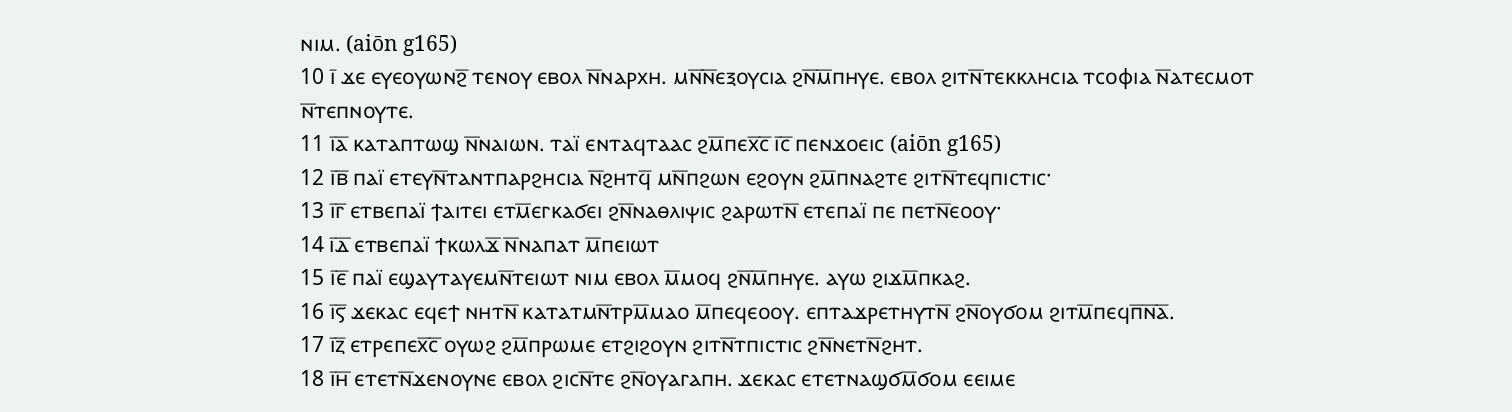ⲛⲓⲙ. (aiōn g165)
10 ⲓ̅ ϫⲉ ⲉⲩⲉⲟⲩⲱⲛϩ̅ ⲧⲉⲛⲟⲩ ⲉⲃⲟⲗ ⲛ̅ⲛⲁⲣⲭⲏ. ⲙⲛ̅ⲛ̅ⲉⲝⲟⲩⲥⲓⲁ ϩⲛ̅ⲙ̅ⲡⲏⲩⲉ. ⲉⲃⲟⲗ ϩⲓⲧⲛ̅ⲧⲉⲕⲕⲗⲏⲥⲓⲁ ⲧⲥⲟⲫⲓⲁ ⲛ̅ⲁⲧⲉⲥⲙⲟⲧ ⲛ̅ⲧⲉⲡⲛⲟⲩⲧⲉ.
11 ⲓ̅ⲁ̅ ⲕⲁⲧⲁⲡⲧⲱϣ ⲛ̅ⲛⲁⲓⲱⲛ. ⲧⲁⲓ̈ ⲉⲛⲧⲁϥⲧⲁⲁⲥ ϩⲙ̅ⲡⲉⲭ̅ⲥ̅ ⲓ̅ⲥ̅ ⲡⲉⲛϫⲟⲉⲓⲥ (aiōn g165)
12 ⲓ̅ⲃ̅ ⲡⲁⲓ̈ ⲉⲧⲉⲩⲛ̅ⲧⲁⲛⲧⲡⲁⲣϩⲏⲥⲓⲁ ⲛ̅ϩⲏⲧϥ̅ ⲙⲛ̅ⲡϩⲱⲛ ⲉϩⲟⲩⲛ ϩⲙ̅ⲡⲛⲁϩⲧⲉ ϩⲓⲧⲛ̅ⲧⲉϥⲡⲓⲥⲧⲓⲥ·
13 ⲓ̅ⲅ̅ ⲉⲧⲃⲉⲡⲁⲓ̈ ϯⲁⲓⲧⲉⲓ ⲉⲧⲙ̅ⲉⲅⲕⲁϭⲉⲓ ϩⲛ̅ⲛⲁⲑⲗⲓⲯⲓⲥ ϩⲁⲣⲱⲧⲛ̅ ⲉⲧⲉⲡⲁⲓ̈ ⲡⲉ ⲡⲉⲧⲛ̅ⲉⲟⲟⲩ·
14 ⲓ̅ⲇ̅ ⲉⲧⲃⲉⲡⲁⲓ̈ ϯⲕⲱⲗϫ̅ ⲛ̅ⲛⲁⲡⲁⲧ ⲙ̅ⲡⲉⲓⲱⲧ
15 ⲓ̅ⲉ̅ ⲡⲁⲓ̈ ⲉϣⲁⲩⲧⲁⲩⲉⲙⲛ̅ⲧⲉⲓⲱⲧ ⲛⲓⲙ ⲉⲃⲟⲗ ⲙ̅ⲙⲟϥ ϩⲛ̅ⲙ̅ⲡⲏⲩⲉ. ⲁⲩⲱ ϩⲓϫⲙ̅ⲡⲕⲁϩ.
16 ⲓ̅ⲋ̅ ϫⲉⲕⲁⲥ ⲉϥⲉϯ ⲛⲏⲧⲛ̅ ⲕⲁⲧⲁⲧⲙⲛ̅ⲧⲣⲙ̅ⲙⲁⲟ ⲙ̅ⲡⲉϥⲉⲟⲟⲩ. ⲉⲡⲧⲁϫⲣⲉⲧⲏⲩⲧⲛ̅ ϩⲛ̅ⲟⲩϭⲟⲙ ϩⲓⲧⲙ̅ⲡⲉϥⲡ̅ⲛ̅ⲁ̅.
17 ⲓ̅ⲍ̅ ⲉⲧⲣⲉⲡⲉⲭ̅ⲥ̅ ⲟⲩⲱϩ ϩⲙ̅ⲡⲣⲱⲙⲉ ⲉⲧϩⲓϩⲟⲩⲛ ϩⲓⲧⲛ̅ⲧⲡⲓⲥⲧⲓⲥ ϩⲛ̅ⲛⲉⲧⲛ̅ϩⲏⲧ.
18 ⲓ̅ⲏ̅ ⲉⲧⲉⲧⲛ̅ϫⲉⲛⲟⲩⲛⲉ ⲉⲃⲟⲗ ϩⲓⲥⲛ̅ⲧⲉ ϩⲛ̅ⲟⲩⲁⲅⲁⲡⲏ. ϫⲉⲕⲁⲥ ⲉⲧⲉⲧⲛⲁϣϭⲙ̅ϭⲟⲙ ⲉⲉⲓⲙⲉ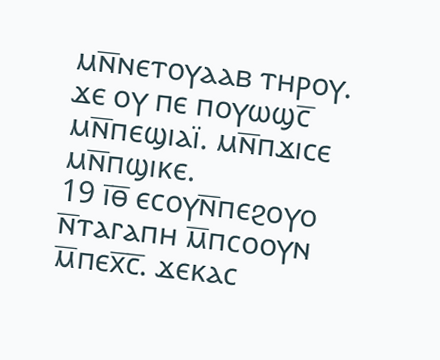ⲙⲛ̅ⲛⲉⲧⲟⲩⲁⲁⲃ ⲧⲏⲣⲟⲩ. ϫⲉ ⲟⲩ ⲡⲉ ⲡⲟⲩⲱϣⲥ̅ ⲙⲛ̅ⲡⲉϣⲓⲁⲓ̈. ⲙⲛ̅ⲡϫⲓⲥⲉ ⲙⲛ̅ⲡϣⲓⲕⲉ.
19 ⲓ̅ⲑ̅ ⲉⲥⲟⲩⲛ̅ⲡⲉϩⲟⲩⲟ ⲛ̅ⲧⲁⲅⲁⲡⲏ ⲙ̅ⲡⲥⲟⲟⲩⲛ ⲙ̅ⲡⲉⲭ̅ⲥ̅. ϫⲉⲕⲁⲥ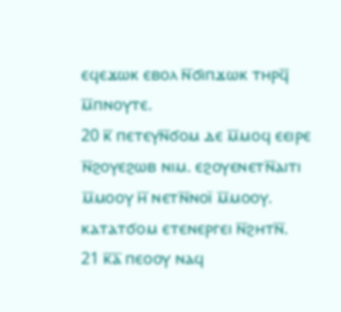ⲉϥⲉϫⲱⲕ ⲉⲃⲟⲗ ⲛ̅ϭⲓⲡϫⲱⲕ ⲧⲏⲣϥ̅ ⲙ̅ⲡⲛⲟⲩⲧⲉ.
20 ⲕ̅ ⲡⲉⲧⲉⲩⲛ̅ϭⲟⲙ ⲇⲉ ⲙ̅ⲙⲟϥ ⲉⲉⲓⲣⲉ ⲛ̅ϩⲟⲩⲉϩⲱⲃ ⲛⲓⲙ. ⲉϩⲟⲩⲉⲛⲉⲧⲛ̅ⲁⲓⲧⲓ ⲙ̅ⲙⲟⲟⲩ ⲏ̅ ⲛⲉⲧⲛ̅ⲛⲟⲓ̈ ⲙ̅ⲙⲟⲟⲩ. ⲕⲁⲧⲁⲧϭⲟⲙ ⲉⲧⲉⲛⲉⲣⲅⲉⲓ ⲛ̅ϩⲏⲧⲛ̅.
21 ⲕ̅ⲁ̅ ⲡⲉⲟⲟⲩ ⲛⲁϥ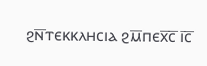ϩⲛ̅ⲧⲉⲕⲕⲗⲏⲥⲓⲁ ϩⲙ̅ⲡⲉⲭ̅ⲥ̅ ⲓ̅ⲥ̅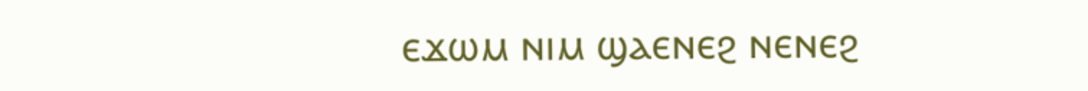ⲉϫⲱⲙ ⲛⲓⲙ ϣⲁⲉⲛⲉϩ ⲛⲉⲛⲉϩ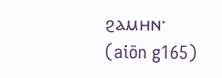ϩⲁⲙⲏⲛ· (aiōn g165)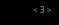< 3 >